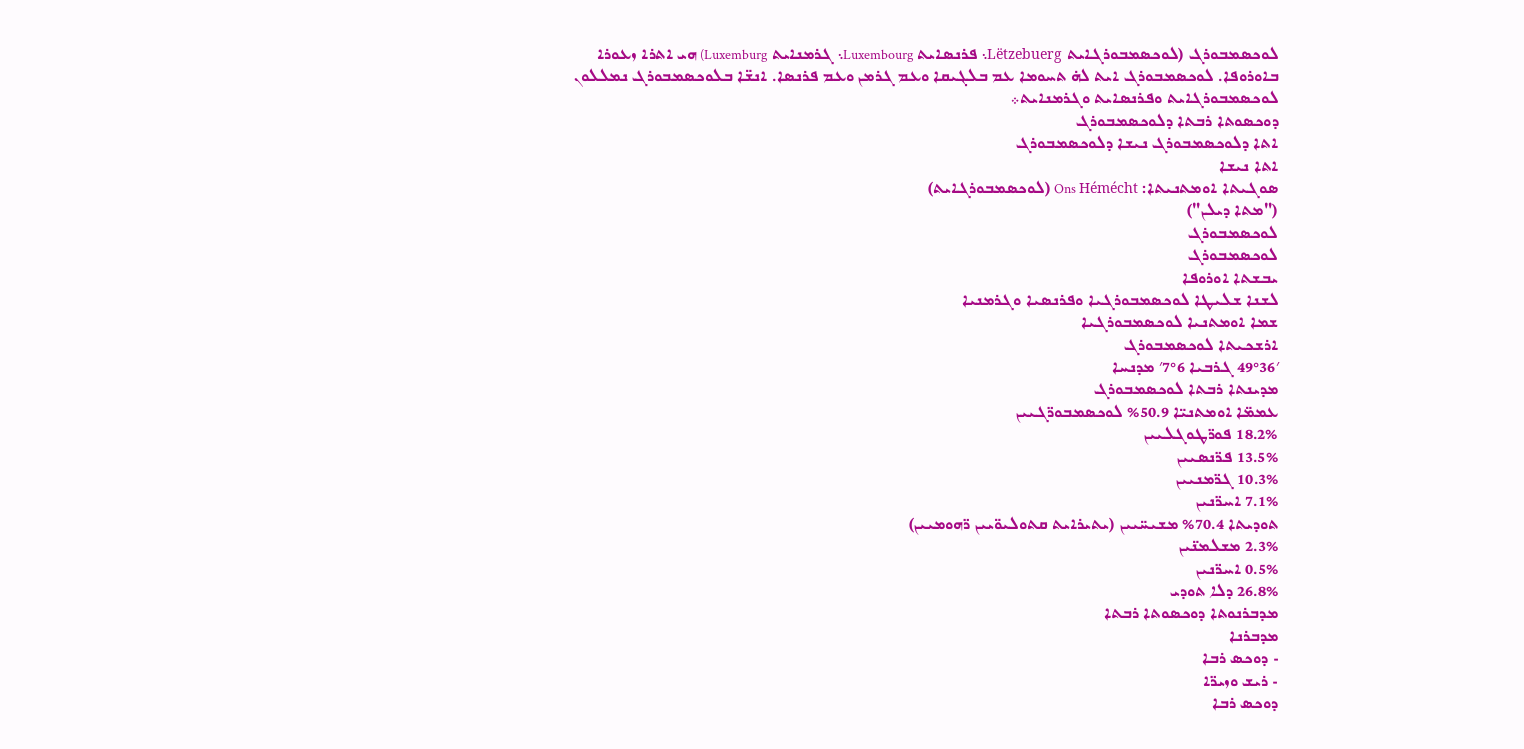ܠܘܟܣܡܒܘܪܓ (ܠܘܟܣܡܒܘܪܓܐܝܬ Lëtzebuerg܆ ܦܪܢܣܐܝܬ Luxembourg܆ ܓܪܡܢܐܝܬ Luxemburg) ܗܝ ܐܬܪܐ ܙܥܘܪܐ ܒܐܘܪܘܦܐ. ܠܘܟܣܡܒܘܪܓ ܐܝܬ ܠܗ̇ ܬܚܘܡܐ ܥܡ ܒܠܓܝܩܐ ܘܥܡ ܓܪܡܢ ܘܥܡ ܦܪܢܣܐ. ܐܢܫ̈ܐ ܒܠܘܟܣܡܒܘܪܓ ܢܡܠܠܘܢ ܠܘܟܣܡܒܘܪܓܐܝܬ ܘܦܪܢܣܐܝܬ ܘܓܪܡܢܐܝܬ܀
ܕܘܟܣܘܬܐ ܪܒܬܐ ܕܠܘܟܣܡܒܘܪܓ
ܐܬܐ ܕܠܘܟܣܡܒܘܪܓ ܢܝܫܐ ܕܠܘܟܣܡܒܘܪܓ
ܐܬܐ ܢܝܫܐ
ܣܘܓܝܬܐ ܐܘܡܬܢܝܬܐ: Ons Hémécht (ܠܘܟܣܡܒܘܪܓܐܝܬ)
("ܡܬܐ ܕܝܠܢ")
ܠܘܟܣܡܒܘܪܓ
ܠܘܟܣܡܒܘܪܓ
ܝܒܫܬܐ ܐܘܪܘܦܐ
ܠܫܢܐ ܫܠܝܛܐ ܠܘܟܣܡܒܘܪܓܝܐ ܘܦܪܢܣܝܐ ܘܓܪܡܢܝܐ
ܫܡܐ ܐܘܡܬܢܝܐ ܠܘܟܣܡܒܘܪܓܝܐ
ܐܪܫܟܝܬܐ ܠܘܟܣܡܒܘܪܓ
49°36′ ܓܪܒܝܐ 6°7′ ܡܕܢܚܐ
ܡܕܝܢܬܐ ܪܒܬܐ ܠܘܟܣܡܒܘܪܓ
ܥܡܡ̈ܐ ܐܘܡܬܢܝ̈ܐ 50.9% ܠܘܟܣܡܒܘܪ̈ܓܝܝܢ
18.2% ܦܘܪ̈ܛܘܓܠܝܝܢ
13.5% ܦܪ̈ܢܣܝܝܢ
10.3% ܓܪ̈ܡܢܝܝܢ
7.1% ܐܚܪ̈ܢܝܢ
ܬܘܕܝܬܐ 70.4% ܡܫܝܚ̈ܝܝܢ (ܝܬܝܪܐܝܬ ܩܬܘܠܝܘ̈ܝܝܢ ܪ̈ܗܘܡܝܝܢ)
2.3% ܡܫܠܡܢ̈ܝܢ
0.5% ܐܚܪ̈ܢܝܢ
26.8% ܕܠܐ ܬܘܕܝ
ܡܕܒܪܢܘܬܐ ܕܘܟܣܘܬܐ ܪܒܬܐ
ܡܕܒܪܢܐ
- ܕܘܟܣ ܪܒܐ
- ܪܝܫ ܘܙܝܪ̈ܐ
ܕܘܟܣ ܪܒܐ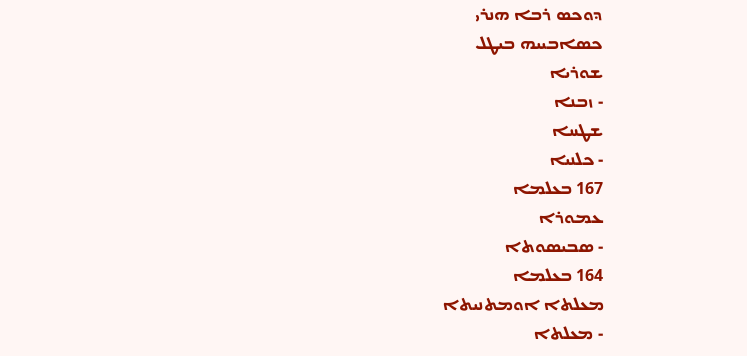ܕܘܟܣ ܪܒܐ ܗܢܪܝ
ܟܣܐܒܝܝܗ ܒܝܛܠ
ܫܘܪܝܐ
- ܙܒܢܐ
ܫܛܚܐ
- ܟܠܢܝܐ
167 ܒܥܠܡܐ
ܥܡܘܪܐ
- ܣܒܝܣܘܬܐ
164 ܒܥܠܡܐ
ܡܥܠܬܐ ܐܘܡܬܢܝܬܐ
- ܡܥܠܬܐ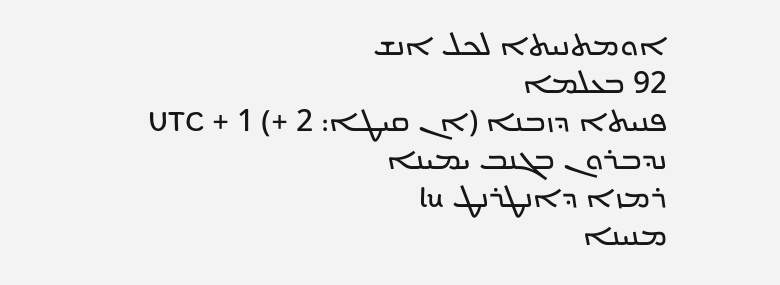ܐܘܡܬܢܝܬܐ ܠܟܠ ܐܢܫ
92 ܒܥܠܡܐ
ܦܢܝܬܐ ܕܙܒܢܐ (ܐܢ ܩܝܛܐ: 2 +) 1 + UTC
ܢܕܒܪܘܢ ܒܓܢܒ ܝܡܝܢܐ
ܪܡܙܐ ܕܐܢܛܪܢܛ lu
ܡܢܝܢܐ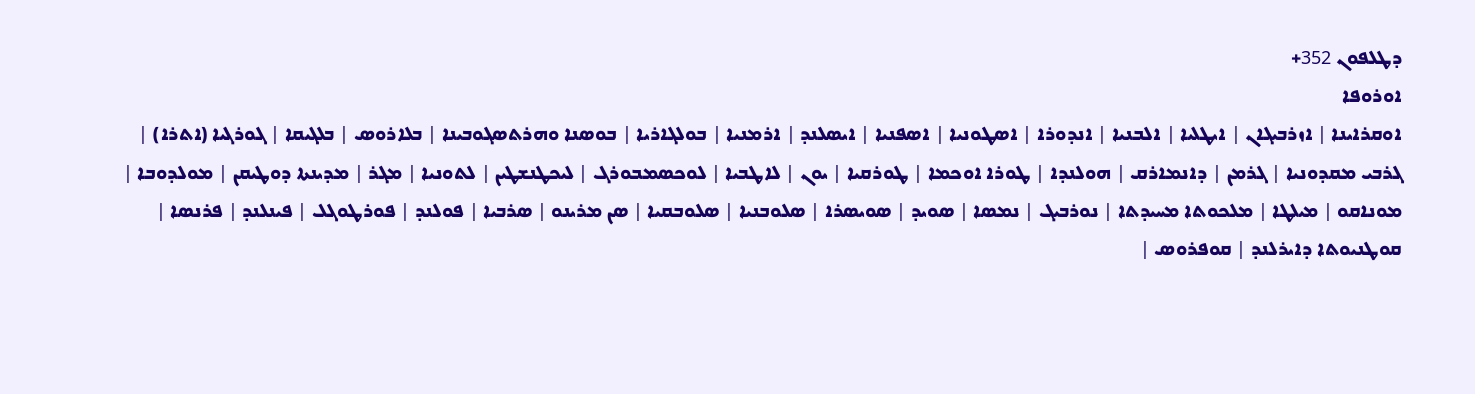ܕܛܠܦܘܢ 352+
ܐܘܪܘܦܐ
ܐܘܩܪܐܝܢܐ | ܐܙܪܒܝܓܐܢ | ܐܝܛܠܝܐ | ܐܠܒܢܝܐ | ܐܢܕܘܪܐ | ܐܣܛܘܢܝܐ | ܐܣܦܢܝܐ | ܐܝܣܠܢܕ | ܐܪܡܢܝܐ | ܒܘܠܓܐܪܝܐ | ܒܘܣܢܐ ܘܗܪܬܣܓܘܒܝܢܐ | ܒܠܐܪܘܣ | ܒܠܓܝܩܐ | ܓܘܪܓܝܐ (ܐܬܪܐ) | ܓܪܒܝ ܡܩܕܘܢܝܐ | ܓܪܡܢ | ܕܐܢܡܐܪܩ | ܗܘܠܢܕܐ | ܛܘܪܐ ܐܘܟܡܐ | ܛܘܪܩܝܐ | ܝܘܢ | ܠܐܛܒܝܐ | ܠܘܟܣܡܒܘܪܓ | ܠܝܟܛܢܫܛܝܢ | ܠܬܘܢܝܐ | ܡܓܪ | ܡܕܝܢܬܐ ܕܘܛܝܩܢ | ܡܘܠܕܘܒܐ | ܡܘܢܐܩܘ | ܡܝܠܛܐ | ܡܠܟܘܬܐ ܡܚܝܕܬܐ | ܢܘܪܒܝܓ | ܢܡܣܐ | ܣܘܝܕ | ܣܘܝܣܪܐ | ܣܠܘܒܢܝܐ | ܣܠܘܒܩܝܐ | ܣܢ ܡܪܝܢܘ | ܣܪܒܝܐ | ܦܘܠܢܕ | ܦܘܪܛܘܓܠ | ܦܝܢܠܢܕ | ܦܪܢܣܐ | ܩܘܛܢܝܘܬܐ ܕܐܝܪܠܢܕ | ܩܘܦܪܘܣ |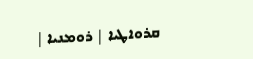ܩܪܘܐܛܝܐ | ܪܘܡܢܝܐ |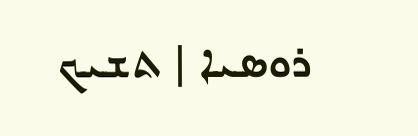ܪܘܣܝܐ | ܬܫܝܟ